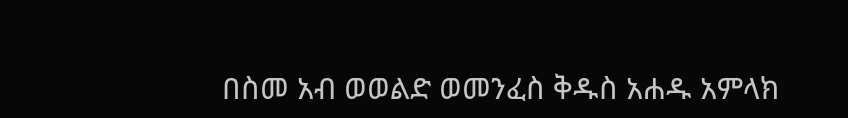በስመ አብ ወወልድ ወመንፈስ ቅዱስ አሐዱ አምላክ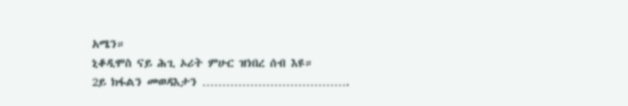አሜን።
ኒቆዲሞስ ናይ ሕጊ ኦሪት ምሁር ዝነበረ ሰብ እዩ።
2ይ ክፋልን መወዳእታን ……………………………….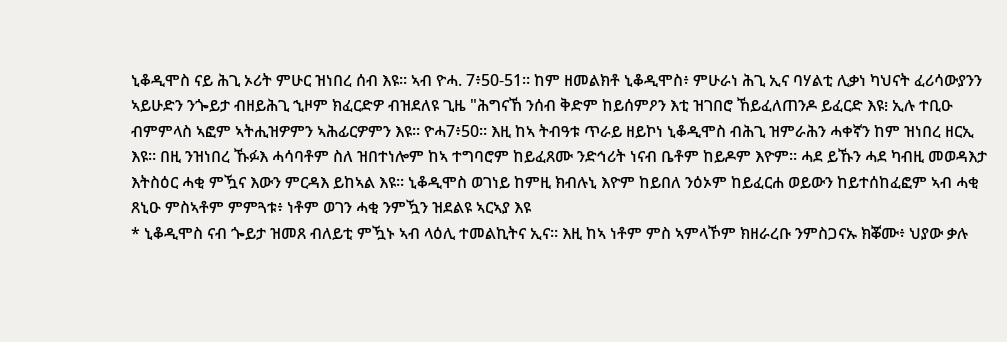ኒቆዲሞስ ናይ ሕጊ ኦሪት ምሁር ዝነበረ ሰብ እዩ። ኣብ ዮሓ. 7፥50-51። ከም ዘመልክቶ ኒቆዲሞስ፥ ምሁራነ ሕጊ ኢና ባሃልቲ ሊቃነ ካህናት ፈሪሳውያንን ኣይሁድን ንጐይታ ብዘይሕጊ ኂዞም ክፈርድዎ ብዝደለዩ ጊዜ "ሕግናኸ ንሰብ ቅድም ከይሰምዖን እቲ ዝገበሮ ኸይፈለጠንዶ ይፈርድ እዩ᎒ ኢሉ ተቢዑ ብምምላስ ኣፎም ኣትሒዝዎምን ኣሕፊርዎምን እዩ። ዮሓ7፥50። እዚ ከኣ ትብዓቱ ጥራይ ዘይኮነ ኒቆዲሞስ ብሕጊ ዝምራሕን ሓቀኛን ከም ዝነበረ ዘርኢ እዩ። በዚ ንዝነበረ ኹፉእ ሓሳባቶም ስለ ዝበተነሎም ከኣ ተግባሮም ከይፈጸሙ ንድኅሪት ነናብ ቤቶም ከይዶም እዮም። ሓደ ይኹን ሓደ ካብዚ መወዳእታ እትስዕር ሓቂ ምዃና እውን ምርዳእ ይከኣል እዩ። ኒቆዲሞስ ወገነይ ከምዚ ክብሉኒ እዮም ከይበለ ንዕኦም ከይፈርሐ ወይውን ከይተሰከፈፎም ኣብ ሓቂ ጸኒዑ ምስኣቶም ምምጓቱ፥ ነቶም ወገን ሓቂ ንምዃን ዝደልዩ ኣርኣያ እዩ
* ኒቆዲሞስ ናብ ጐይታ ዝመጸ ብለይቲ ምዃኑ ኣብ ላዕሊ ተመልኪትና ኢና። እዚ ከኣ ነቶም ምስ ኣምላኾም ክዘራረቡ ንምስጋናኡ ክቖሙ፥ ህያው ቃሉ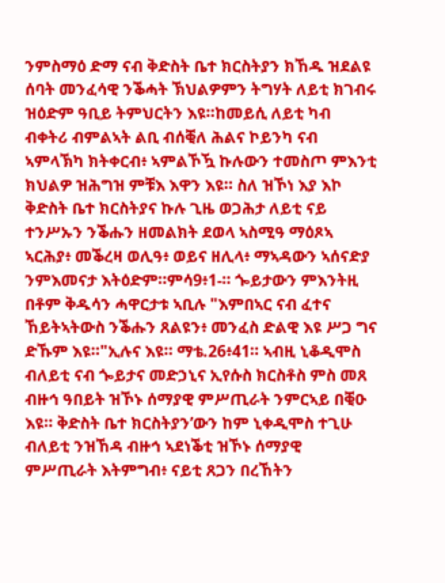ንምስማዕ ድማ ናብ ቅድስት ቤተ ክርስትያን ክኸዱ ዝደልዩ ሰባት መንፈሳዊ ንቕሓት ኽህልዎምን ትግሃት ለይቲ ክገብሩ ዝዕድም ዓቢይ ትምህርትን እዩ።ከመይሲ ለይቲ ካብ ብቀትሪ ብምልኣት ልቢ ብሰቒለ ሕልና ኮይንካ ናብ ኣምላኽካ ክትቀርብ፥ ኣምልኾዃ ኩሉውን ተመስጦ ምእንቲ ክህልዎ ዝሕግዝ ምቹእ እዋን እዩ። ስለ ዝኾነ እያ እኮ ቅድስት ቤተ ክርስትያና ኩሉ ጊዜ ወጋሕታ ለይቲ ናይ ተንሥኡን ንቕሑን ዘመልክት ደወላ ኣስሚዓ ማዕጾኣ ኣርሕያ፥ መቕረዛ ወሊዓ፥ ወይና ዘሊላ፥ ማኣዳውን ኣሰናድያ ንምእመናታ እትዕድም።ምሳ9፥1-። ጐይታውን ምእንትዚ በቶም ቅዱሳን ሓዋርታቱ ኣቢሉ "እምበኣር ናብ ፈተና ኸይትኣትውስ ንቕሑን ጸልዩን፥ መንፈስ ድልዊ እዩ ሥጋ ግና ድኹም እዩ።"ኢሉና እዩ። ማቴ.26፥41። ኣብዚ ኒቆዲሞስ ብለይቲ ናብ ጐይታና መድኃኒና ኢየሱስ ክርስቶስ ምስ መጸ ብዙኅ ዓበይት ዝኾኑ ሰማያዊ ምሥጢራት ንምርኣይ በቒዑ እዩ። ቅድስት ቤተ ክርስትያን’ውን ከም ኒቀዲሞስ ተጊሁ ብለይቲ ንዝኸዳ ብዙኅ ኣደነቕቲ ዝኾኑ ሰማያዊ ምሥጢራት እትምግብ፥ ናይቲ ጸጋን በረኸትን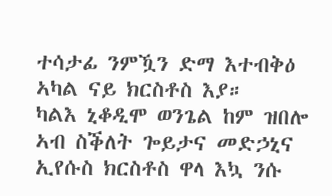ተሳታፊ ንምዃን ድማ እተብቅዕ ኣካል ናይ ክርስቶስ እያ።
ካልእ ኒቆዲሞ ወንጌል ከም ዝበሎ ኣብ ስቕለት ጐይታና መድኃኒና ኢየሱስ ክርስቶስ ዋላ እኳ ንሱ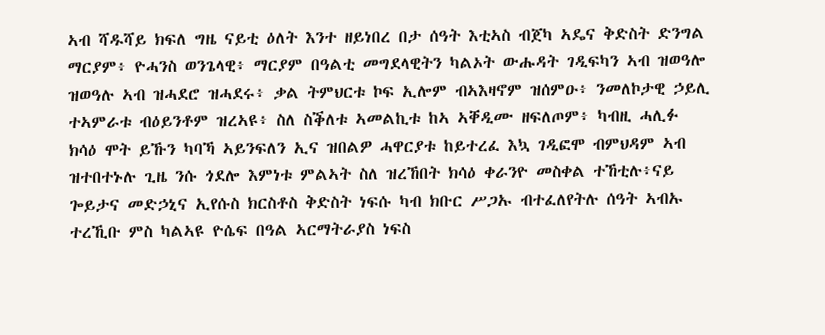ኣብ ሻዱሻይ ክፍለ ግዜ ናይቲ ዕለት እንተ ዘይነበረ በታ ሰዓት እቲኣስ ብጀካ ኣዴና ቅድስት ድንግል ማርያም፥ ዮሓንስ ወንጌላዊ፥ ማርያም በዓልቲ መግደላዊትን ካልኦት ውሑዳት ገዲፍካን ኣብ ዝወዓሎ ዝወዓሉ ኣብ ዝሓደሮ ዝሓደሩ፥ ቃል ትምህርቱ ኮፍ ኢሎም ብኣእዛኖም ዝሰምዑ፥ ንመለኮታዊ ኃይሊ ተኣምራቱ ብዕይንቶም ዝረኣዩ፥ ስለ ስቕለቱ ኣመልኪቱ ከኣ ኣቐዲሙ ዘፍለጦም፥ ካብዚ ሓሊፉ ክሳዕ ሞት ይኹን ካባኻ ኣይንፍለን ኢና ዝበልዎ ሓዋርያቱ ከይተረፈ እኳ ገዲፎሞ ብምህዳም ኣብ ዝተበተኑሉ ጊዜ ንሱ ጎደሎ እምነቱ ምልኣት ስለ ዝረኸበት ክሳዕ ቀራንዮ መስቀል ተኸቲሉ፥ናይ ጐይታና መድኃኒና ኢየሱስ ክርስቶስ ቅድስት ነፍሱ ካብ ክቡር ሥጋኡ ብተፈለየትሉ ሰዓት ኣብኡ ተረኺቡ ምስ ካልኣዩ ዮሴፍ በዓል ኣርማትራያስ ነፍስ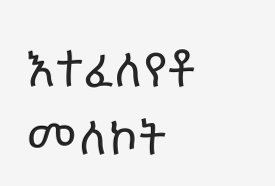እተፈለየቶ መለኮት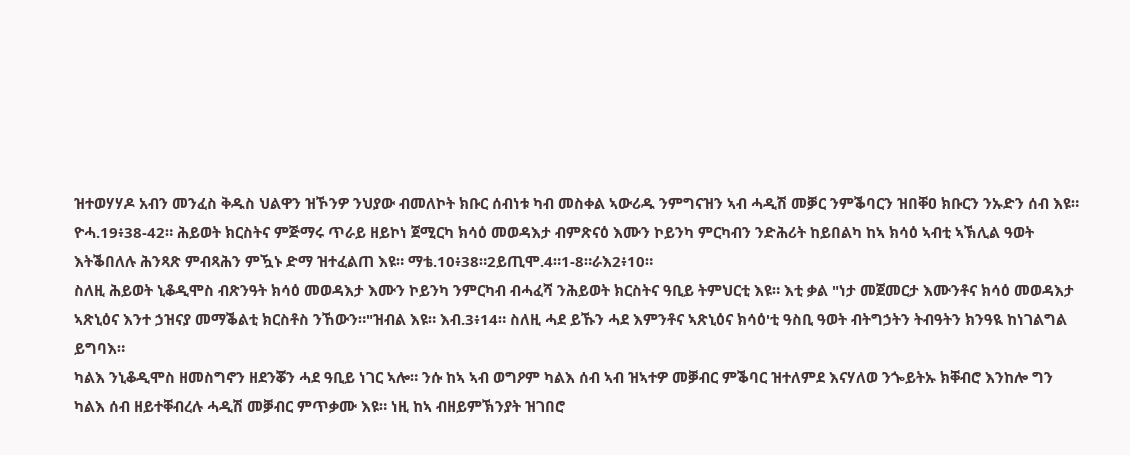ዝተወሃሃዶ አብን መንፈስ ቅዱስ ህልዋን ዝኾንዎ ንህያው ብመለኮት ክቡር ሰብነቱ ካብ መስቀል ኣውሪዱ ንምግናዝን ኣብ ሓዲሽ መቓር ንምቕባርን ዝበቐዐ ክቡርን ንኡድን ሰብ እዩ። ዮሓ.19፥38-42። ሕይወት ክርስትና ምጅማሩ ጥራይ ዘይኮነ ጀሚርካ ክሳዕ መወዳእታ ብምጽናዕ እሙን ኮይንካ ምርካብን ንድሕሪት ከይበልካ ከኣ ክሳዕ ኣብቲ ኣኽሊል ዓወት እትቕበለሉ ሕንጻጽ ምብጻሕን ምዃኑ ድማ ዝተፈልጠ እዩ። ማቴ.10፥38።2ይጢሞ.4።1-8።ራእ2፥10።
ስለዚ ሕይወት ኒቆዲሞስ ብጽንዓት ክሳዕ መወዳእታ እሙን ኮይንካ ንምርካብ ብሓፈሻ ንሕይወት ክርስትና ዓቢይ ትምህርቲ እዩ። እቲ ቃል "ነታ መጀመርታ እሙንቶና ክሳዕ መወዳእታ ኣጽኒዕና እንተ ኃዝናያ መማቕልቲ ክርስቶስ ንኸውን።"ዝብል እዩ። እብ.3፥14። ስለዚ ሓደ ይኹን ሓደ እምንቶና ኣጽኒዕና ክሳዕ'ቲ ዓስቢ ዓወት ብትግኃትን ትብዓትን ክንዓዪ ከነገልግል ይግባእ።
ካልእ ንኒቆዲሞስ ዘመስግኖን ዘደንቖን ሓደ ዓቢይ ነገር ኣሎ። ንሱ ከኣ ኣብ ወግዖም ካልእ ሰብ ኣብ ዝኣተዎ መቓብር ምቕባር ዝተለምደ እናሃለወ ንጐይትኡ ክቐብሮ እንከሎ ግን ካልእ ሰብ ዘይተቐብረሉ ሓዲሽ መቓብር ምጥቃሙ እዩ። ነዚ ከኣ ብዘይምኽንያት ዝገበሮ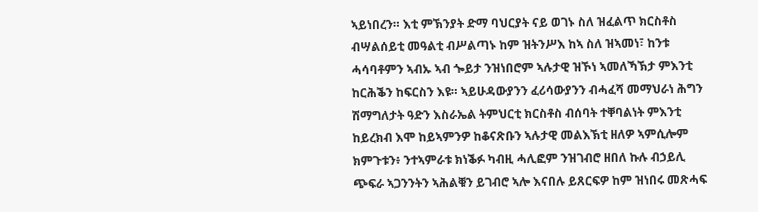ኣይነበረን። እቲ ምኽንያት ድማ ባህርያት ናይ ወገኑ ስለ ዝፈልጥ ክርስቶስ ብሣልሰይቲ መዓልቲ ብሥልጣኑ ከም ዝትንሥእ ከኣ ስለ ዝኣመነ፣ ከንቱ ሓሳባቶምን ኣብኡ ኣብ ጐይታ ንዝነበሮም ኣሉታዊ ዝኾነ ኣመለኻኽታ ምእንቲ ከርሕቕን ከፍርስን እዩ። ኣይሁዳውያንን ፈሪሳውያንን ብሓፈሻ መማህራነ ሕግን ሽማግለታት ዓድን እስራኤል ትምህርቲ ክርስቶስ ብሰባት ተቐባልነት ምእንቲ ከይረክብ እሞ ከይኣምንዎ ከቆናጽቡን ኣሉታዊ መልእኽቲ ዘለዎ ኣምሲሎም ክምጉቱን፥ ንተኣምራቱ ክነቕፉ ካብዚ ሓሊፎም ንዝገብሮ ዘበለ ኩሉ ብኃይሊ ጭፍራ ኣጋንንትን ኣሕልቑን ይገብሮ ኣሎ እናበሉ ይጸርፍዎ ከም ዝነበሩ መጽሓፍ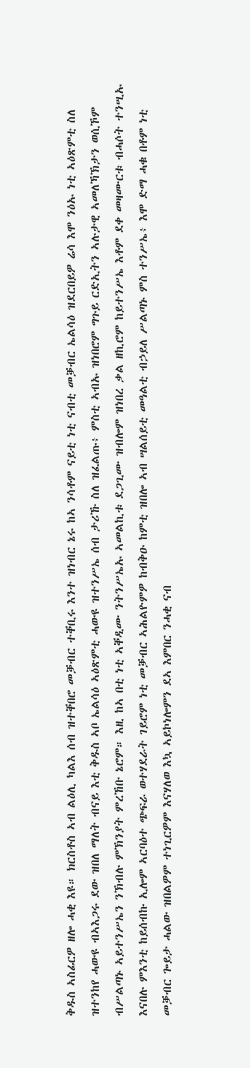ቅዱስ ኣስፊርዎ ዘሎ ሓቂ እዩ። ክርስቶስ ኣብ ልዕሊ ካልእ ሰብ ዝተቐበሮ መቓብር ተቐቢሩ እንተ ዝነብር ኔሩ ከኣ ንሳቶም ናይቲ ነቲ ናብቲ መቓብር ኤልሳዕ ዝደርበይዎ ሬሳ እሞ ንዕኡ ነቲ ኣዕጽምቲ ስለ ዝተንከየ ሓውዩ ብኣእጋሩ ደው ዝበለ ማለት ብናይ እቲ ቅዱስ ኣቦ ኤልሳዕ ኣዕጽምቲ ሓውዩ ዝተንሥኤ ሰብ ታሪኹ ስለ ዝፈልጡ፥ ምስቲ ኣብኡ ዝነበሮም ግጉይ ርድኢትን ኣሉታዊ ኣመለኻኽታን ወሲኾም ብሥልጣኑ ኣይተንሥኤን ንኽብሉ ምኽንያት ምረኸቡ ኔሮም። እዚ ከኣ በቲ ነቲ ኣቐዲሙ ንትንሥኤኡ ኣመልኪቱ ደጋጊሙ ዝብሎም ዝነበረ ቃል ዘኪሮም ከይተንሥኤ እቶም ደቀ መዛሙርቱ ብሓሶት ተንሢኡ እናበሉ ምእንቲ ከይሰብኩ ኢሎም ኣርባዕተ ጭፍራ ወተሃደራት ገይሮም ነቲ መቓብር ኣሕልዮምዎ ከብቅዑ ከምቲ ዝበሎ ኣብ ሣልሰይቲ መዓልቲ ብኃይለ ሥልጣኑ ምስ ተንሥኤ፥ እሞ ድማ ሓቁ በቶም ነቲ መቓብር ጐይታ ሓልው ዝበልዎም ተነጊርዎም እናሃለወ እኳ ኣይኮነሎምን ደኣ እምበር ንሓቂ ናብ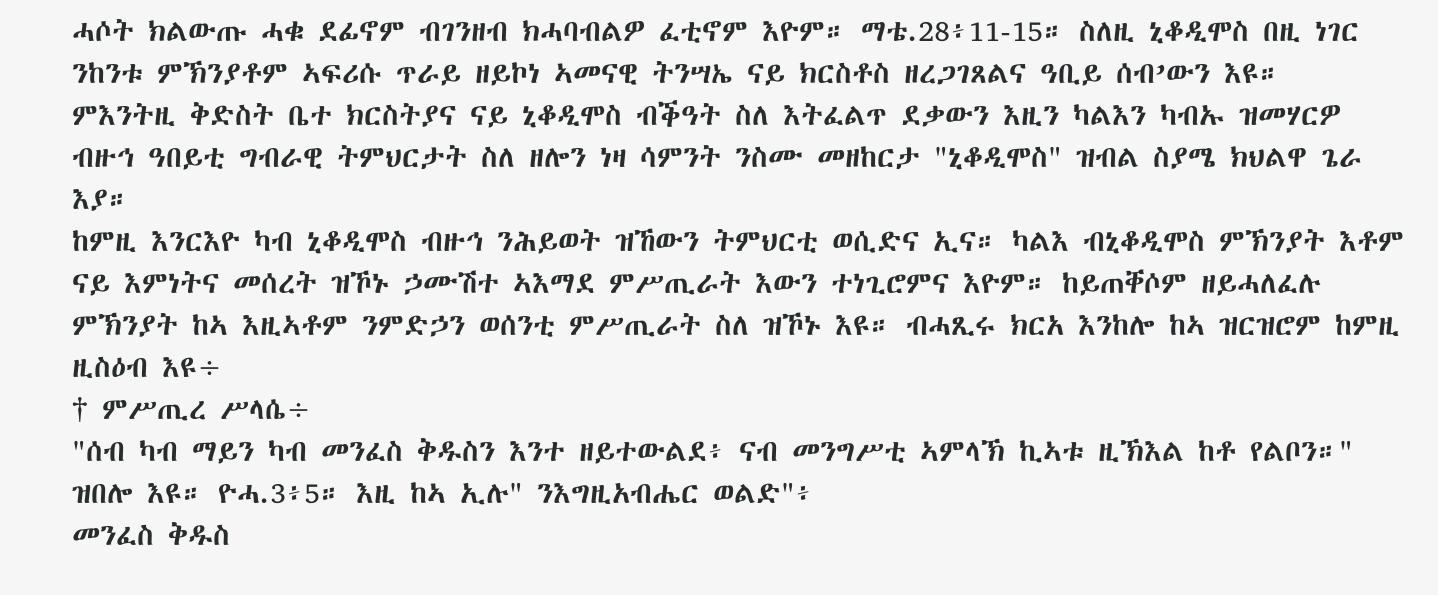ሓሶት ክልውጡ ሓቁ ደፊኖም ብገንዘብ ክሓባብልዎ ፈቲኖም እዮም። ማቴ.28፥11-15። ስለዚ ኒቆዲሞስ በዚ ነገር ንከንቱ ምኽንያቶም ኣፍሪሱ ጥራይ ዘይኮነ ኣመናዊ ትንሣኤ ናይ ክርስቶስ ዘረጋገጸልና ዓቢይ ሰብ’ውን እዩ።
ምእንትዚ ቅድስት ቤተ ክርስትያና ናይ ኒቆዲሞስ ብቕዓት ስለ እትፈልጥ ደቃውን እዚን ካልእን ካብኡ ዝመሃርዎ ብዙኅ ዓበይቲ ግብራዊ ትምህርታት ስለ ዘሎን ነዛ ሳምንት ንስሙ መዘከርታ "ኒቆዲሞስ" ዝብል ስያሜ ክህልዋ ጌራ እያ።
ከምዚ እንርእዮ ካብ ኒቆዲሞስ ብዙኅ ንሕይወት ዝኸውን ትምህርቲ ወሲድና ኢና። ካልእ ብኒቆዲሞስ ምኽንያት እቶም ናይ እምነትና መሰረት ዝኾኑ ኃሙሽተ ኣእማደ ምሥጢራት እውን ተነጊሮምና እዮም። ከይጠቐሶም ዘይሓለፈሉ ምኽንያት ከኣ እዚኣቶም ንምድኃን ወሰንቲ ምሥጢራት ስለ ዝኾኑ እዩ። ብሓጺሩ ክርአ እንከሎ ከኣ ዝርዝሮም ከምዚ ዚስዕብ እዩ÷
† ምሥጢረ ሥላሴ÷
"ሰብ ካብ ማይን ካብ መንፈስ ቅዱስን እንተ ዘይተውልደ፥ ናብ መንግሥቲ ኣምላኽ ኪኣቱ ዚኽእል ከቶ የልቦን።" ዝበሎ እዩ። ዮሓ.3፥5። እዚ ከኣ ኢሉ" ንእግዚአብሔር ወልድ"፥
መንፈስ ቅዱስ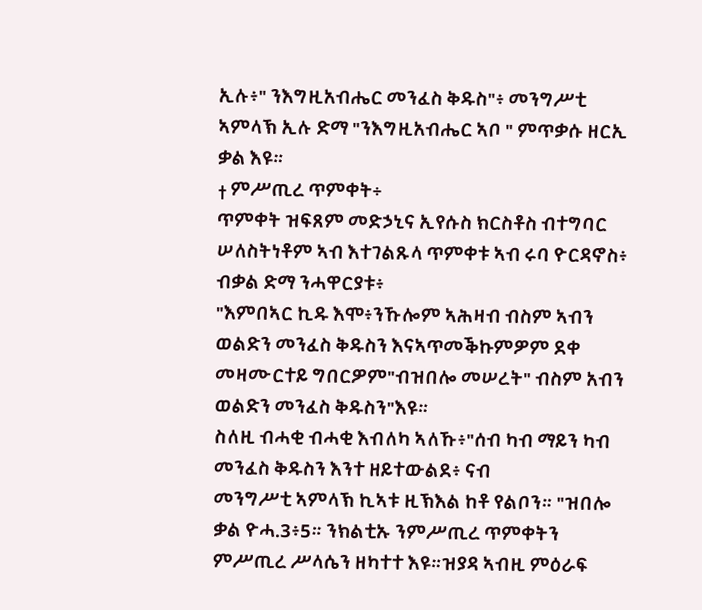ኢሉ፥" ንእግዚአብሔር መንፈስ ቅዱስ"፥ መንግሥቲ ኣምላኽ ኢሉ ድማ "ንእግዚአብሔር ኣቦ " ምጥቃሱ ዘርኢ ቃል እዩ።
† ምሥጢረ ጥምቀት÷
ጥምቀት ዝፍጸም መድኃኒና ኢየሱስ ክርስቶስ ብተግባር ሠለስትነቶም ኣብ እተገልጹላ ጥምቀቱ ኣብ ሩባ ዮርዳኖስ፥ ብቃል ድማ ንሓዋርያቱ፥
"እምበኣር ኪዱ እሞ፥ንኹሎም ኣሕዛብ ብስም ኣብን ወልድን መንፈስ ቅዱስን እናኣጥመቕኩምዎም ደቀ መዛሙርተይ ግበርዎም"ብዝበሎ መሠረት" ብስም አብን ወልድን መንፈስ ቅዱስን"እዩ።
ስለዚ ብሓቂ ብሓቂ እብለካ ኣለኹ፥"ሰብ ካብ ማይን ካብ መንፈስ ቅዱስን እንተ ዘይተውልደ፥ ናብ
መንግሥቲ ኣምላኽ ኪኣቱ ዚኽእል ከቶ የልቦን። "ዝበሎ ቃል ዮሓ.3፥5። ንክልቲኡ ንምሥጢረ ጥምቀትን ምሥጢረ ሥላሴን ዘካተተ እዩ።ዝያዳ ኣብዚ ምዕራፍ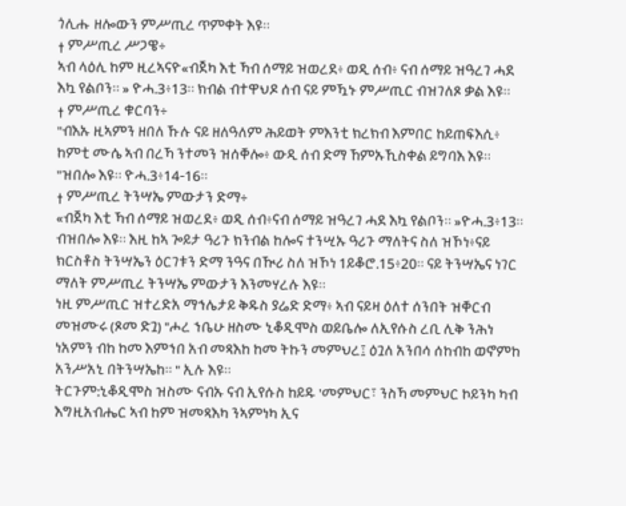ጎሊሑ ዘሎውን ምሥጢረ ጥምቀት እዩ።
† ምሥጢረ ሥጋዌ÷
ኣብ ላዕሊ ከም ዚረኣናዮ«ብጀካ እቲ ኻብ ሰማይ ዝወረደ፥ ወዲ ሰብ፥ ናብ ሰማይ ዝዓረገ ሓደ እኳ የልቦን። » ዮሓ.3፥13። ክብል ብተዋህዶ ሰብ ናይ ምዃኑ ምሥጢር ብዝገለጾ ቃል እዩ።
† ምሥጢረ ቁርባን÷
"ብእኡ ዚኣምን ዘበለ ኹሉ ናይ ዘለዓለም ሕይወት ምእንቲ ክረክብ እምበር ከይጠፍእሲ፥ ከምቲ ሙሴ ኣብ በረኻ ንተመን ዝሰቐሎ፥ ውዲ ሰብ ድማ ኸምኡኺስቀል ይግባእ እዩ። "ዝበሎ እዩ። ዮሓ.3፥14-16።
† ምሥጢረ ትንሣኤ ምውታን ድማ÷
«ብጀካ እቲ ኻብ ሰማይ ዝወረደ፥ ወዲ ሰብ፥ናብ ሰማይ ዝዓረገ ሓደ እኳ የልቦን። »ዮሓ.3፥13። ብዝበሎ እዩ። እዚ ከኣ ጐይታ ዓሪጉ ክንብል ከሎና ተንሢኡ ዓሪጉ ማለትና ስለ ዝኾነ፥ናይ ክርስቶስ ትንሣኤን ዕርገቱን ድማ ንዓና በዂሪ ስለ ዝኾነ 1ይቆሮ.15፥20። ናይ ትንሣኤና ነገር ማለት ምሥጢረ ትንሣኤ ምውታን እንመሃረሉ እዩ።
ነዚ ምሥጢር ዝተረድአ ማኅሌታይ ቅዱስ ያሬድ ድማ፥ ኣብ ናይዛ ዕለተ ሰንበት ዝቐርብ መዝሙሩ (ጾመ ድጓ) "ሖረ ኀቤሁ ዘስሙ ኒቆዲሞስ ወይቤሎ ለኢየሱስ ረቢ ሊቅ ንሕነ ነአምን ብከ ከመ እምኀበ አብ መጻእከ ከመ ትኩን መምህረ፤ ዕጓለ አንበሳ ሰከብከ ወኖምከ አንሥአኒ በትንሣኤከ። " ኢሉ እዩ።
ትርጉም:ኒቆዲሞስ ዝስሙ ናብኡ ናብ ኢየሱስ ከይዱ 'መምህር፣ ንስኻ መምህር ኮይንካ ካብ እግዚአብሔር ኣብ ከም ዝመጻእካ ንኣምነካ ኢና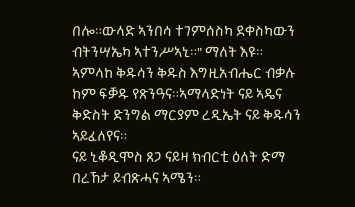በሎ።ውላድ ኣንበሳ ተገምሰስካ ደቀስካውን ብትንሣኤካ ኣተንሥኣኒ።" ማለት እዩ።
ኣምላከ ቅዱሳን ቅዱስ እግዚአብሔር ብቃሉ ከም ፍቓዱ የጽንዓና።ኣማላድነት ናይ ኣዴና ቅድስት ድንግል ማርያም ረዲኤት ናይ ቅዱሳን ኣይፈለየና።
ናይ ኒቆዲሞስ ጸጋ ናይዛ ክብርቲ ዕለት ድማ በረኸታ ይብጽሓና ኣሜን።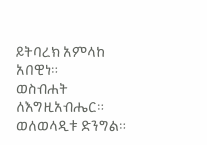ይትባረክ አምላከ አበዊነ።
ወስብሐት ለእግዚአብሔር።
ወለወላዲቱ ድንግል።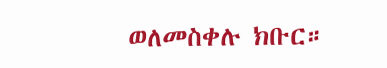ወለመስቀሉ ክቡር።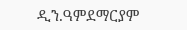ዲን.ዓምደማርያም